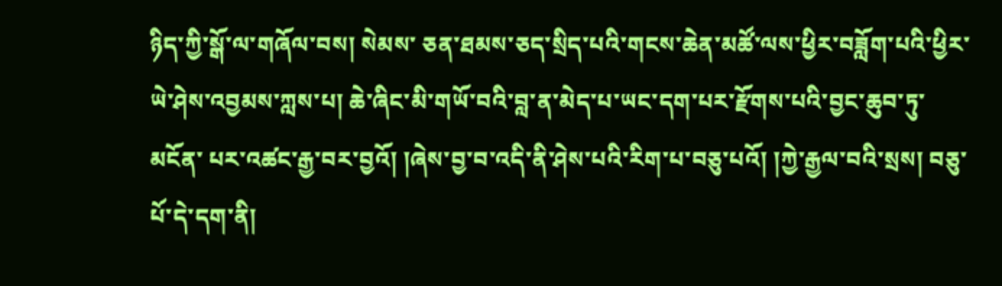ཉིད་ཀྱི་སྒོ་ལ་གཞོལ་བས། སེམས་ ཅན་ཐམས་ཅད་སྲིད་པའི་གངས་ཆེན་མཚོ་ལས་ཕྱིར་བཟློག་པའི་ཕྱིར་ཡེ་ཤེས་འབྱམས་ཀླས་པ། ཆེ་ཞིང་མི་གཡོ་བའི་བླ་ན་མེད་པ་ཡང་དག་པར་རྫོགས་པའི་བྱང་ཆུབ་ཏུ་མངོན་ པར་འཚང་རྒྱ་བར་བྱའོ། །ཞེས་བྱ་བ་འདི་ནི་ཤེས་པའི་རིག་པ་བཅུ་པའོ། །ཀྱེ་རྒྱལ་བའི་སྲས། བཅུ་པོ་དེ་དག་ནི།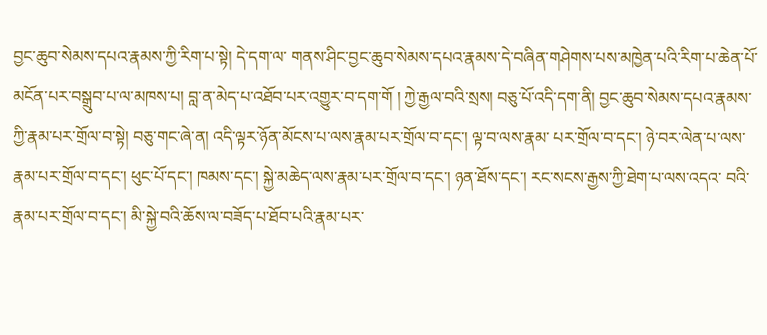བྱང་ཆུབ་སེམས་དཔའ་རྣམས་ཀྱི་རིག་པ་སྟེ། དེ་དག་ལ་ གནས་ཤིང་བྱང་ཆུབ་སེམས་དཔའ་རྣམས་དེ་བཞིན་གཤེགས་པས་མཁྱེན་པའི་རིག་པ་ཆེན་པོ་མངོན་པར་བསྒྲུབ་པ་ལ་མཁས་པ། བླ་ན་མེད་པ་འཐོབ་པར་འགྱུར་བ་དག་གོ ། ཀྱེ་རྒྱལ་བའི་སྲས། བཅུ་པོ་འདི་དག་ནི། བྱང་ཆུབ་སེམས་དཔའ་རྣམས་ཀྱི་རྣམ་པར་གྲོལ་བ་སྟེ། བཅུ་གང་ཞེ་ན། འདི་ལྟར་ཉོན་མོངས་པ་ལས་རྣམ་པར་གྲོལ་བ་དང་། ལྟ་བ་ལས་རྣམ་ པར་གྲོལ་བ་དང་། ཉེ་བར་ལེན་པ་ལས་རྣམ་པར་གྲོལ་བ་དང་། ཕུང་པོ་དང་། ཁམས་དང་། སྐྱེ་མཆེད་ལས་རྣམ་པར་གྲོལ་བ་དང་། ཉན་ཐོས་དང་། རང་སངས་རྒྱས་ཀྱི་ཐེག་པ་ལས་འདའ་ བའི་རྣམ་པར་གྲོལ་བ་དང་། མི་སྐྱེ་བའི་ཆོས་ལ་བཟོད་པ་ཐོབ་པའི་རྣམ་པར་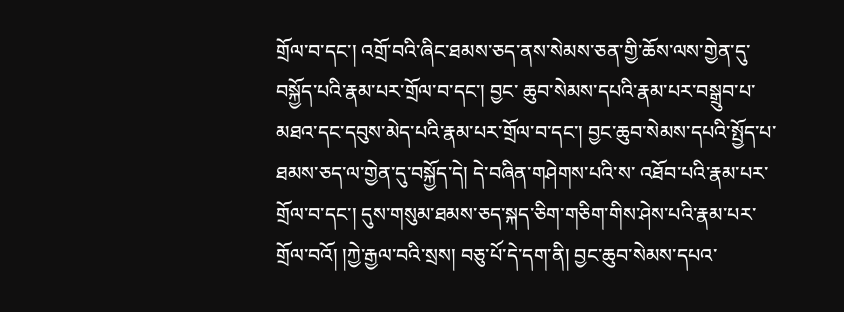གྲོལ་བ་དང་། འགྲོ་བའི་ཞིང་ཐམས་ཅད་ནས་སེམས་ཅན་གྱི་ཆོས་ལས་གྱེན་དུ་བསྐྱོད་པའི་རྣམ་པར་གྲོལ་བ་དང་། བྱང་ ཆུབ་སེམས་དཔའི་རྣམ་པར་བསྒྲུབ་པ་མཐའ་དང་དབུས་མེད་པའི་རྣམ་པར་གྲོལ་བ་དང་། བྱང་ཆུབ་སེམས་དཔའི་སྤྱོད་པ་ཐམས་ཅད་ལ་གྱེན་དུ་བསྐྱོད་དེ། དེ་བཞིན་གཤེགས་པའི་ས་ འཐོབ་པའི་རྣམ་པར་གྲོལ་བ་དང་། དུས་གསུམ་ཐམས་ཅད་སྐད་ཅིག་གཅིག་གིས་ཤེས་པའི་རྣམ་པར་གྲོལ་བའོ། །ཀྱེ་རྒྱལ་བའི་སྲས། བཅུ་པོ་དེ་དག་ནི། བྱང་ཆུབ་སེམས་དཔའ་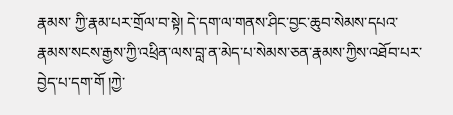རྣམས་ ཀྱི་རྣམ་པར་གྲོལ་བ་སྟེ། དེ་དག་ལ་གནས་ཤིང་བྱང་ཆུབ་སེམས་དཔའ་རྣམས་སངས་རྒྱས་ཀྱི་འཕྲིན་ལས་བླ་ན་མེད་པ་སེམས་ཅན་རྣམས་ཀྱིས་འཐོབ་པར་བྱེད་པ་དག་གོ །ཀྱེ་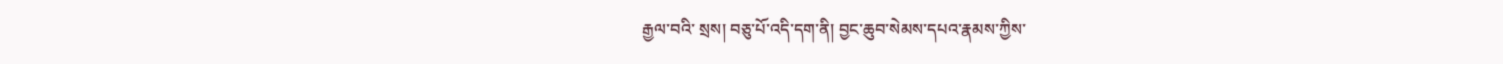རྒྱལ་བའི་ སྲས། བཅུ་པོ་འདི་དག་ནི། བྱང་ཆུབ་སེམས་དཔའ་རྣམས་ཀྱིས་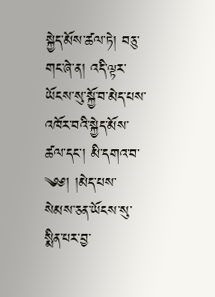སྐྱེད་མོས་ཚལ་ཏེ། བཅུ་གང་ཞེ་ན། འདི་ལྟར་ཡོངས་སུ་སྐྱོ་བ་མེད་པས་འཁོར་བའི་སྐྱེད་མོས་ཚལ་དང་། མི་དགའ་བ་ ༄༅། །མེད་པས་སེམས་ཅན་ཡོངས་སུ་སྨིན་པར་བྱ་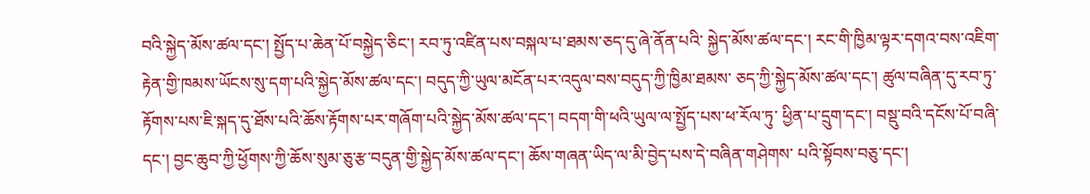བའི་སྐྱེད་མོས་ཚལ་དང་། སྤྱོད་པ་ཆེན་པོ་བསྐྱེད་ཅིང་། རབ་ཏུ་འཛིན་པས་བསྐལ་པ་ཐམས་ཅད་དུ་ཞེ་ནོན་པའི་ སྐྱེད་མོས་ཚལ་དང་། རང་གི་ཁྱིམ་ལྟར་དགའ་བས་འཇིག་རྟེན་གྱི་ཁམས་ཡོངས་སུ་དག་པའི་སྐྱེད་མོས་ཚལ་དང་། བདུད་ཀྱི་ཡུལ་མངོན་པར་འདུལ་བས་བདུད་ཀྱི་ཁྱིམ་ཐམས་ ཅད་ཀྱི་སྐྱེད་མོས་ཚལ་དང་། ཚུལ་བཞིན་དུ་རབ་ཏུ་རྟོགས་པས་ཇི་སྐད་དུ་ཐོས་པའི་ཆོས་རྟོགས་པར་གཞོག་པའི་སྐྱེད་མོས་ཚལ་དང་། བདག་གི་ཕའི་ཡུལ་ལ་སྤྱོད་པས་ཕ་རོལ་ཏུ་ ཕྱིན་པ་དྲུག་དང་། བསྡུ་བའི་དངོས་པོ་བཞི་དང་། བྱང་ཆུབ་ཀྱི་ཕྱོགས་ཀྱི་ཆོས་སུམ་ཅུ་རྩ་བདུན་གྱི་སྐྱེད་མོས་ཚལ་དང་། ཆོས་གཞན་ཡིད་ལ་མི་བྱེད་པས་དེ་བཞིན་གཤེགས་ པའི་སྟོབས་བཅུ་དང་།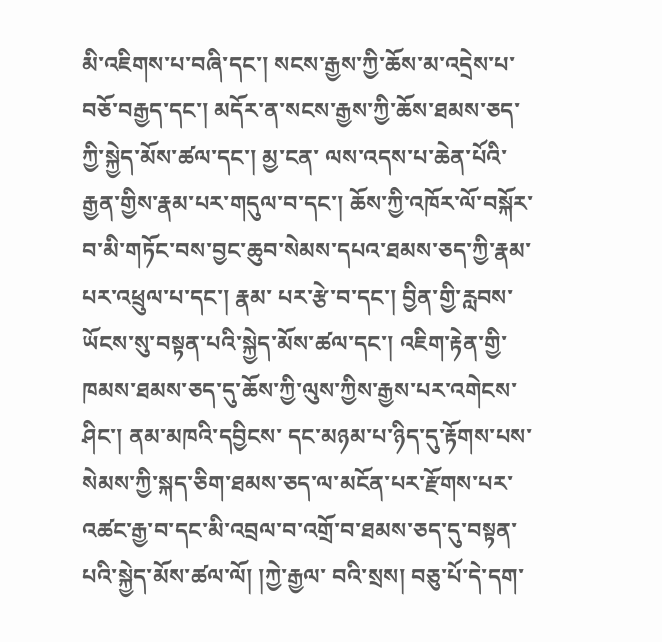མི་འཇིགས་པ་བཞི་དང་། སངས་རྒྱས་ཀྱི་ཆོས་མ་འདྲེས་པ་བཅོ་བརྒྱད་དང་། མདོར་ན་སངས་རྒྱས་ཀྱི་ཆོས་ཐམས་ཅད་ཀྱི་སྐྱེད་མོས་ཚལ་དང་། མྱ་ངན་ ལས་འདས་པ་ཆེན་པོའི་རྒྱན་གྱིས་རྣམ་པར་གདུལ་བ་དང་། ཆོས་ཀྱི་འཁོར་ལོ་བསྐོར་བ་མི་གཏོང་བས་བྱང་ཆུབ་སེམས་དཔའ་ཐམས་ཅད་ཀྱི་རྣམ་པར་འཕྲུལ་པ་དང་། རྣམ་ པར་རྩེ་བ་དང་། བྱིན་གྱི་རླབས་ཡོངས་སུ་བསྟན་པའི་སྐྱེད་མོས་ཚལ་དང་། འཇིག་རྟེན་གྱི་ཁམས་ཐམས་ཅད་དུ་ཆོས་ཀྱི་ལུས་ཀྱིས་རྒྱས་པར་འགེངས་ཤིང་། ནམ་མཁའི་དབྱིངས་ དང་མཉམ་པ་ཉིད་དུ་རྟོགས་པས་སེམས་ཀྱི་སྐད་ཅིག་ཐམས་ཅད་ལ་མངོན་པར་རྫོགས་པར་འཚང་རྒྱ་བ་དང་མི་འབྲལ་བ་འགྲོ་བ་ཐམས་ཅད་དུ་བསྟན་པའི་སྐྱེད་མོས་ཚལ་ལོ། །ཀྱེ་རྒྱལ་ བའི་སྲས། བཅུ་པོ་དེ་དག་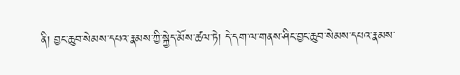ནི། བྱང་ཆུབ་སེམས་དཔའ་རྣམས་ཀྱི་སྐྱེད་མོས་ཚལ་ཏེ། དེ་དག་ལ་གནས་ཤིང་བྱང་ཆུབ་སེམས་དཔའ་རྣམས་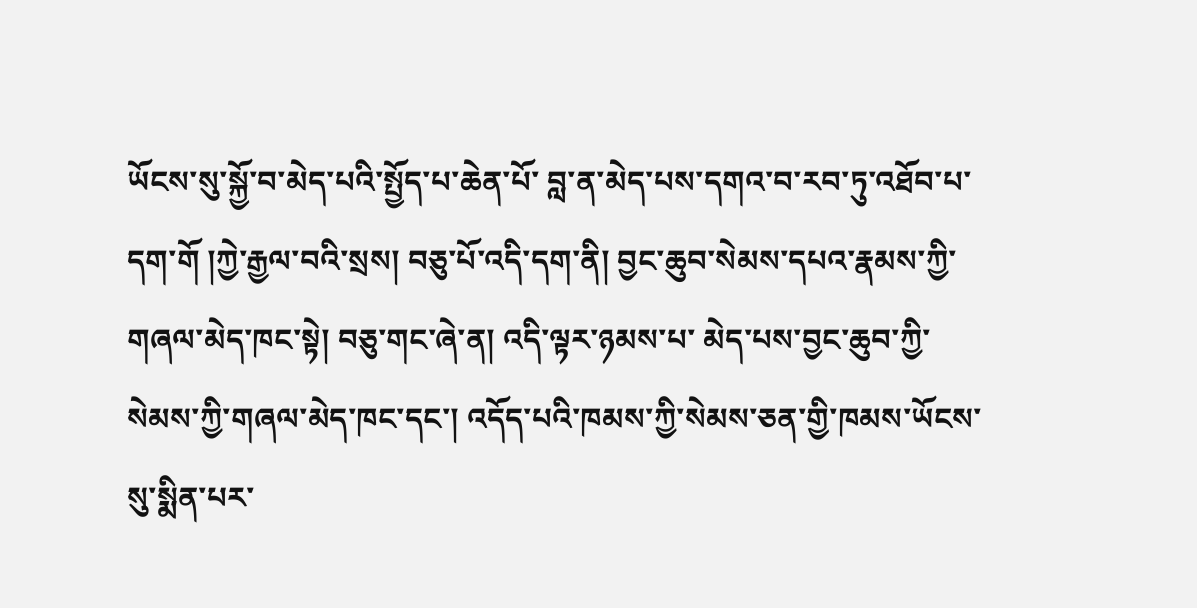ཡོངས་སུ་སྐྱོ་བ་མེད་པའི་སྤྱོད་པ་ཆེན་པོ་ བླ་ན་མེད་པས་དགའ་བ་རབ་ཏུ་འཐོབ་པ་དག་གོ །ཀྱེ་རྒྱལ་བའི་སྲས། བཅུ་པོ་འདི་དག་ནི། བྱང་ཆུབ་སེམས་དཔའ་རྣམས་ཀྱི་གཞལ་མེད་ཁང་སྟེ། བཅུ་གང་ཞེ་ན། འདི་ལྟར་ཉམས་པ་ མེད་པས་བྱང་ཆུབ་ཀྱི་སེམས་ཀྱི་གཞལ་མེད་ཁང་དང་། འདོད་པའི་ཁམས་ཀྱི་སེམས་ཅན་གྱི་ཁམས་ཡོངས་སུ་སྨིན་པར་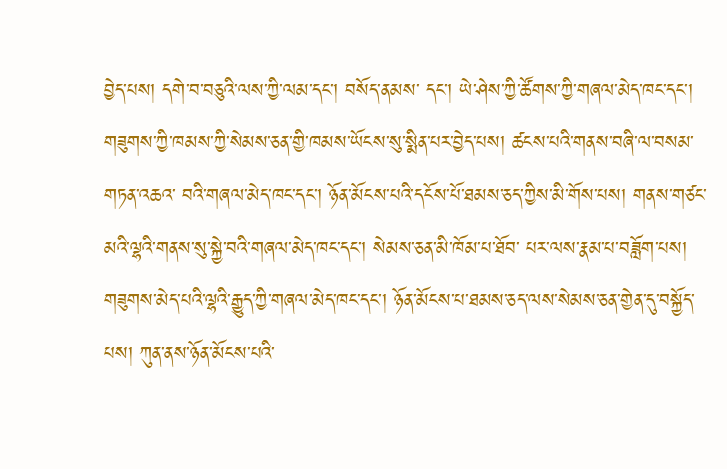བྱེད་པས། དགེ་བ་བཅུའི་ལས་ཀྱི་ལམ་དང་། བསོད་ནམས་ དང་། ཡེ་ཤེས་ཀྱི་ཚོགས་ཀྱི་གཞལ་མེད་ཁང་དང་། གཟུགས་ཀྱི་ཁམས་ཀྱི་སེམས་ཅན་གྱི་ཁམས་ཡོངས་སུ་སྨིན་པར་བྱེད་པས། ཚངས་པའི་གནས་བཞི་ལ་བསམ་གཏན་འཆའ་ བའི་གཞལ་མེད་ཁང་དང་། ཉོན་མོངས་པའི་དངོས་པོ་ཐམས་ཅད་ཀྱིས་མི་གོས་པས། གནས་གཙང་མའི་ལྷའི་གནས་སུ་སྐྱེ་བའི་གཞལ་མེད་ཁང་དང་། སེམས་ཅན་མི་ཁོམ་པ་ཐོབ་ པར་ལས་རྣམ་པ་བཟློག་པས། གཟུགས་མེད་པའི་ལྷའི་རྒྱུད་ཀྱི་གཞལ་མེད་ཁང་དང་། ཉོན་མོངས་པ་ཐམས་ཅད་ལས་སེམས་ཅན་གྱེན་དུ་བསྐྱོད་པས། ཀུན་ནས་ཉོན་མོངས་པའི་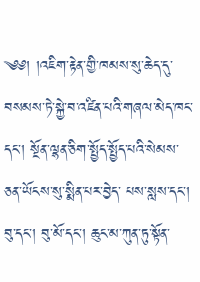༄༅། །འཇིག་རྟེན་གྱི་ཁམས་སུ་ཆེད་དུ་བསམས་ཏེ་སྐྱེ་བ་འཛིན་པའི་གཞལ་མེད་ཁང་དང་། སྔོན་ལྷན་ཅིག་སྤྱོད་སྤྱོད་པའི་སེམས་ཅན་ཡོངས་སུ་སྨིན་པར་བྱེད་ པས་སླས་དང་། བུ་དང་། བུ་མོ་དང་། ཆུང་མ་ཀུན་ཏུ་སྟོན་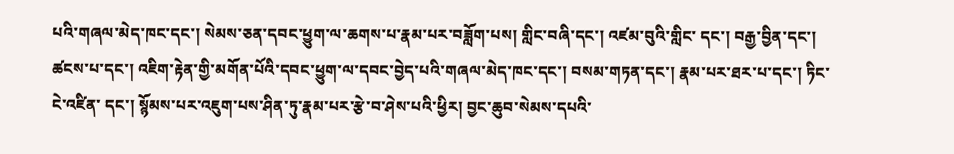པའི་གཞལ་མེད་ཁང་དང་། སེམས་ཅན་དབང་ཕྱུག་ལ་ཆགས་པ་རྣམ་པར་བཟློག་པས། གླིང་བཞི་དང་། འཛམ་བུའི་གླིང་ དང་། བརྒྱ་བྱིན་དང་། ཚངས་པ་དང་། འཇིག་རྟེན་གྱི་མགོན་པོའི་དབང་ཕྱུག་ལ་དབང་བྱེད་པའི་གཞལ་མེད་ཁང་དང་། བསམ་གཏན་དང་། རྣམ་པར་ཐར་པ་དང་། ཏིང་ངེ་འཛིན་ དང་། སྙོམས་པར་འཇུག་པས་ཤིན་ཏུ་རྣམ་པར་རྩེ་བ་ཤེས་པའི་ཕྱིར། བྱང་ཆུབ་སེམས་དཔའི་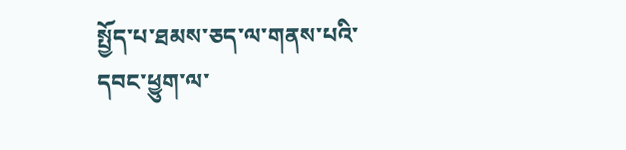སྤྱོད་པ་ཐམས་ཅད་ལ་གནས་པའི་དབང་ཕྱུག་ལ་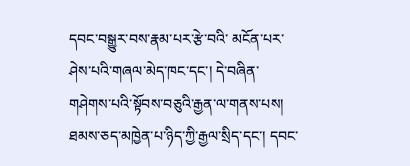དབང་བསྒྱུར་བས་རྣམ་པར་རྩེ་བའི་ མངོན་པར་ཤེས་པའི་གཞལ་མེད་ཁང་དང་། དེ་བཞིན་གཤེགས་པའི་སྟོབས་བཅུའི་རྒྱན་ལ་གནས་པས། ཐམས་ཅད་མཁྱེན་པ་ཉིད་ཀྱི་རྒྱལ་སྲིད་དང་། དབང་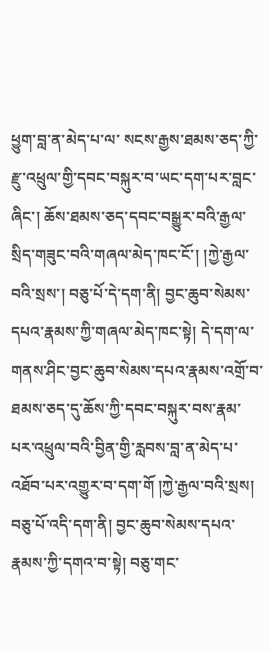ཕྱུག་བླ་ན་མེད་པ་ལ་ སངས་རྒྱས་ཐམས་ཅད་ཀྱི་རྫུ་འཕྲུལ་གྱི་དབང་བསྐུར་བ་ཡང་དག་པར་བླང་ཞིང་། ཆོས་ཐམས་ཅད་དབང་བསྒྱུར་བའི་རྒྱལ་སྲིད་གཟུང་བའི་གཞལ་མེད་ཁང་ངོ་། །ཀྱེ་རྒྱལ་བའི་སྲས་། བཅུ་པོ་དེ་དག་ནི། བྱང་ཆུབ་སེམས་དཔའ་རྣམས་ཀྱི་གཞལ་མེད་ཁང་སྟེ། དེ་དག་ལ་གནས་ཤིང་བྱང་ཆུབ་སེམས་དཔའ་རྣམས་འགྲོ་བ་ཐམས་ཅད་དུ་ཆོས་ཀྱི་དབང་བསྐུར་བས་རྣམ་ པར་འཕྲུལ་བའི་བྱིན་གྱི་རླབས་བླ་ན་མེད་པ་འཐོབ་པར་འགྱུར་བ་དག་གོ །ཀྱེ་རྒྱལ་བའི་སྲས། བཅུ་པོ་འདི་དག་ནི། བྱང་ཆུབ་སེམས་དཔའ་རྣམས་ཀྱི་དགའ་བ་སྟེ། བཅུ་གང་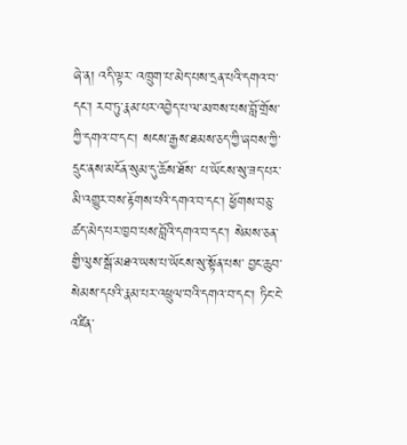ཞེ་ན། འདི་ལྟར་ འཁྲུག་པ་མེད་པས་དྲན་པའི་དགའ་བ་དང་། རབ་ཏུ་རྣམ་པར་འབྱེད་པ་ལ་མཁས་པས་བློ་གྲོས་ཀྱི་དགའ་བ་དང་། སངས་རྒྱས་ཐམས་ཅད་ཀྱི་ཞབས་ཀྱི་དྲུང་ནས་མངོན་སུམ་དུ་ཆོས་ཐོས་ པ་ཡོངས་སུ་ཟད་པར་མི་འགྱུར་བས་རྟོགས་པའི་དགའ་བ་དང་། ཕྱོགས་བཅུ་ཚད་མེད་པར་ཁྱབ་པས་བློའི་དགའ་བ་དང་། སེམས་ཅན་གྱི་ལུས་སྒོ་མཐའ་ཡས་པ་ཡོངས་སུ་སྟོན་པས་ བྱང་ཆུབ་སེམས་དཔའི་རྣམ་པར་འཕྲུལ་བའི་དགའ་བ་དང་། ཏིང་ངེ་འཛིན་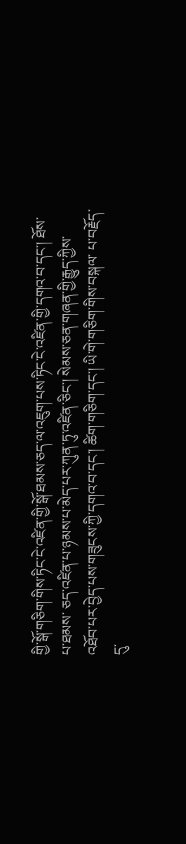གྱི་སྒོ་གཅིག་གིས་ཏིང་ངེ་འཛིན་གྱི་སྒོ་ཐམས་ཅད་ལ་འཇུག་པས་ཏིང་ངེ་འཛིན་གྱི་དགའ་བ་དང་། ཐོས་པ་ཐམས་ ཅད་འཛིན་པ་ཉམས་པ་མེད་པར་ཀུན་ཏུ་འཛིན་ཅིང་། སེམས་ཅན་གཞན་གྱི་རྒྱུད་ཀྱིས་འཐོབ་པར་བྱེད་པས་གཟུངས་ཀྱི་དགའ་བ་དང་། ཚིག་གཅིག་དང་། ཡི་གེ་གཅིག་གིས་བསྐལ་ པ་བརྗོད་དུ་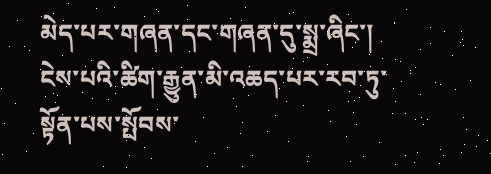མེད་པར་གཞན་དང་གཞན་དུ་སྨྲ་ཞིང་། ངེས་པའི་ཚིག་རྒྱུན་མི་འཆད་པར་རབ་ཏུ་སྟོན་པས་སྤོབས་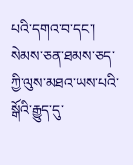པའི་དགའ་བ་དང་། སེམས་ཅན་ཐམས་ཅད་ཀྱི་ལུས་མཐའ་ཡས་པའི་ སྒོའི་རྒྱུད་དུ་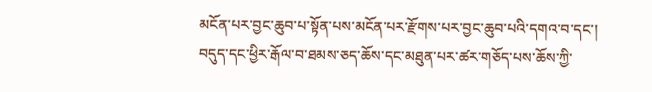མངོན་པར་བྱང་ཆུབ་པ་སྟོན་པས་མངོན་པར་རྫོགས་པར་བྱང་ཆུབ་པའི་དགའ་བ་དང་། བདུད་དང་ཕྱིར་རྒོལ་བ་ཐམས་ཅད་ཆོས་དང་མཐུན་པར་ཚར་གཅོད་པས་ཆོས་ཀྱི་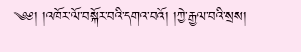༄༅། །འཁོར་ལོ་བསྐོར་བའི་དགའ་བའོ། །ཀྱེ་རྒྱལ་བའི་སྲས།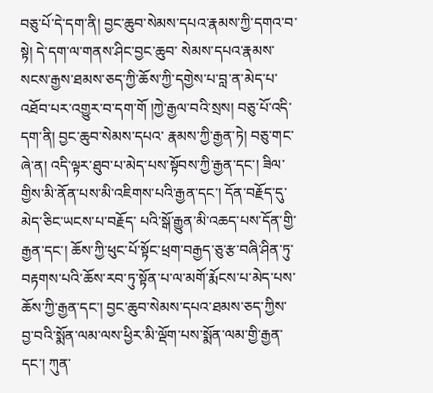བཅུ་པོ་དེ་དག་ནི། བྱང་ཆུབ་སེམས་དཔའ་རྣམས་ཀྱི་དགའ་བ་སྟེ། དེ་དག་ལ་གནས་ཤིང་བྱང་ཆུབ་ སེམས་དཔའ་རྣམས་སངས་རྒྱས་ཐམས་ཅད་ཀྱི་ཆོས་ཀྱི་དགྱེས་པ་བླ་ན་མེད་པ་འཐོབ་པར་འགྱུར་བ་དག་གོ །ཀྱེ་རྒྱལ་བའི་སྲས། བཅུ་པོ་འདི་དག་ནི། བྱང་ཆུབ་སེམས་དཔའ་ རྣམས་ཀྱི་རྒྱན་ཏེ། བཅུ་གང་ཞེ་ན། འདི་ལྟར་ཐུབ་པ་མེད་པས་སྟོབས་ཀྱི་རྒྱན་དང་། ཟིལ་གྱིས་མི་ནོན་པས་མི་འཇིགས་པའི་རྒྱན་དང་། དོན་བརྗོད་དུ་མེད་ཅིང་ཡངས་པ་བརྗོད་ པའི་སྒོ་རྒྱུན་མི་འཆད་པས་དོན་གྱི་རྒྱན་དང་། ཆོས་ཀྱི་ཕུང་པོ་སྟོང་ཕྲག་བརྒྱད་ཅུ་རྩ་བཞི་ཤིན་ཏུ་བརྟགས་པའི་ཆོས་རབ་ཏུ་སྟོན་པ་ལ་མགོ་རྨོངས་པ་མེད་པས་ཆོས་ཀྱི་རྒྱན་དང་། བྱང་ཆུབ་སེམས་དཔའ་ཐམས་ཅད་ཀྱིས་བྱ་བའི་སྨོན་ལམ་ལས་ཕྱིར་མི་ལྡོག་པས་སྨོན་ལམ་གྱི་རྒྱན་དང་། ཀུན་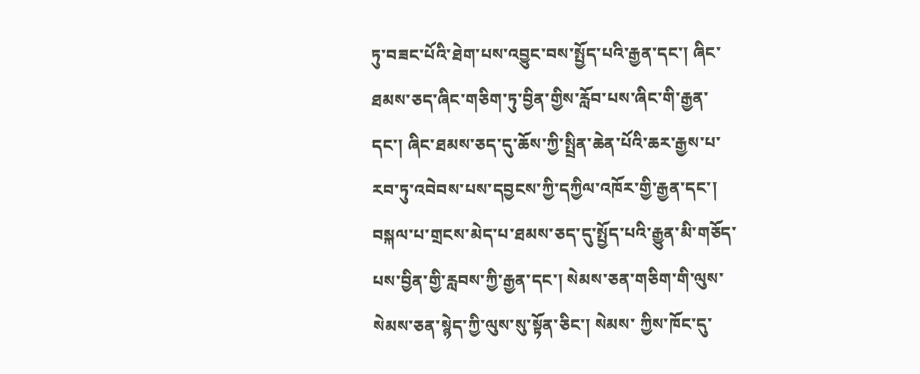ཏུ་བཟང་པོའི་ཐེག་པས་འབྱུང་བས་སྤྱོད་པའི་རྒྱན་དང་། ཞིང་ ཐམས་ཅད་ཞིང་གཅིག་ཏུ་བྱིན་གྱིས་རློབ་པས་ཞིང་གི་རྒྱན་དང་། ཞིང་ཐམས་ཅད་དུ་ཆོས་ཀྱི་སྤྲིན་ཆེན་པོའི་ཆར་རྒྱས་པ་རབ་ཏུ་འབེབས་པས་དབྱངས་ཀྱི་དཀྱིལ་འཁོར་གྱི་རྒྱན་དང་། བསྐལ་པ་གྲངས་མེད་པ་ཐམས་ཅད་དུ་སྤྱོད་པའི་རྒྱུན་མི་གཅོད་པས་བྱིན་གྱི་རླབས་ཀྱི་རྒྱན་དང་། སེམས་ཅན་གཅིག་གི་ལུས་སེམས་ཅན་སྙེད་ཀྱི་ལུས་སུ་སྟོན་ཅིང་། སེམས་ ཀྱིས་ཁོང་དུ་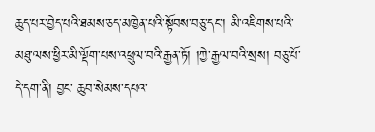ཆུད་པར་བྱེད་པའི་ཐམས་ཅད་མཁྱེན་པའི་སྟོབས་བཅུ་དང་། མི་འཇིགས་པའི་མཐུ་ལས་ཕྱིར་མི་ལྡོག་པས་འཕྲུལ་བའི་རྒྱན་ཏོ། །ཀྱེ་རྒྱལ་བའི་སྲས། བཅུ་པོ་དེ་དག་ནི། བྱང་ ཆུབ་སེམས་དཔའ་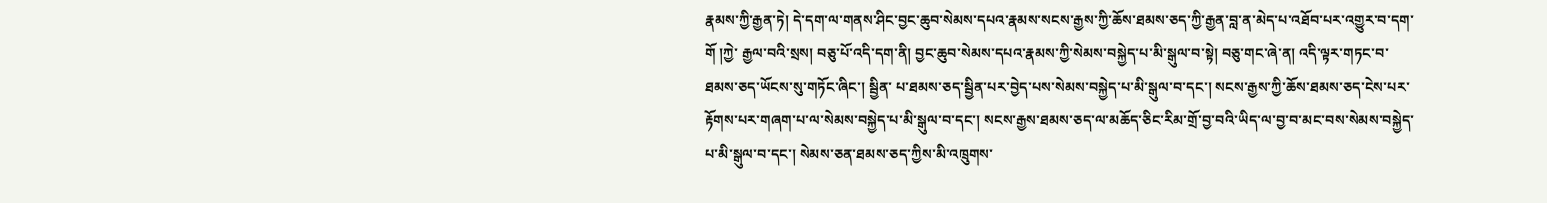རྣམས་ཀྱི་རྒྱན་ཏེ། དེ་དག་ལ་གནས་ཤིང་བྱང་ཆུབ་སེམས་དཔའ་རྣམས་སངས་རྒྱས་ཀྱི་ཆོས་ཐམས་ཅད་ཀྱི་རྒྱན་བླ་ན་མེད་པ་འཐོབ་པར་འགྱུར་བ་དག་གོ །ཀྱེ་ རྒྱལ་བའི་སྲས། བཅུ་པོ་འདི་དག་ནི། བྱང་ཆུབ་སེམས་དཔའ་རྣམས་ཀྱི་སེམས་བསྐྱེད་པ་མི་སྒུལ་བ་སྟེ། བཅུ་གང་ཞེ་ན། འདི་ལྟར་གཏང་བ་ཐམས་ཅད་ཡོངས་སུ་གཏོང་ཞིང་། སྦྱིན་ པ་ཐམས་ཅད་སྦྱིན་པར་བྱེད་པས་སེམས་བསྐྱེད་པ་མི་སྒུལ་བ་དང་། སངས་རྒྱས་ཀྱི་ཆོས་ཐམས་ཅད་ངེས་པར་རྟོགས་པར་གཞག་པ་ལ་སེམས་བསྐྱེད་པ་མི་སྒུལ་བ་དང་། སངས་རྒྱས་ཐམས་ཅད་ལ་མཆོད་ཅིང་རིམ་གྲོ་བྱ་བའི་ཡིད་ལ་བྱ་བ་མང་བས་སེམས་བསྐྱེད་པ་མི་སྒུལ་བ་དང་། སེམས་ཅན་ཐམས་ཅད་ཀྱིས་མི་འཁྲུགས་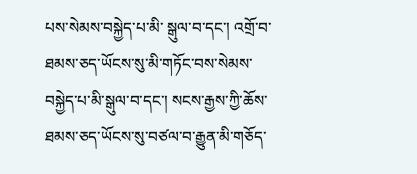པས་སེམས་བསྐྱེད་པ་མི་ སྒུལ་བ་དང་། འགྲོ་བ་ཐམས་ཅད་ཡོངས་སུ་མི་གཏོང་བས་སེམས་བསྐྱེད་པ་མི་སྒུལ་བ་དང་། སངས་རྒྱས་ཀྱི་ཆོས་ཐམས་ཅད་ཡོངས་སུ་བཙལ་བ་རྒྱུན་མི་གཅོད་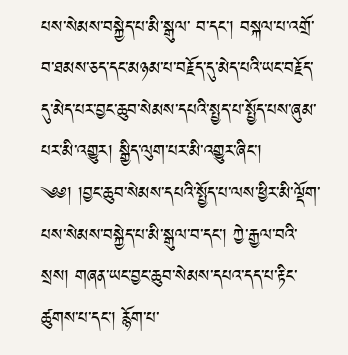པས་སེམས་བསྐྱེད་པ་མི་སྒུལ་ བ་དང་། བསྐལ་པ་འགྲོ་བ་ཐམས་ཅད་དང་མཉམ་པ་བརྗོད་དུ་མེད་པའི་ཡང་བརྗོད་དུ་མེད་པར་བྱང་ཆུབ་སེམས་དཔའི་སྤྱད་པ་སྤྱོད་པས་ཞུམ་པར་མི་འགྱུར། སྒྱིད་ལུག་པར་མི་འགྱུར་ཞིང་། ༄༅། །བྱང་ཆུབ་སེམས་དཔའི་སྤྱོད་པ་ལས་ཕྱིར་མི་ལྡོག་པས་སེམས་བསྐྱེད་པ་མི་སྒུལ་བ་དང་། ཀྱེ་རྒྱལ་བའི་སྲས། གཞན་ཡང་བྱང་ཆུབ་སེམས་དཔའ་དད་པ་རྟིང་ ཚུགས་པ་དང་། རྙོག་པ་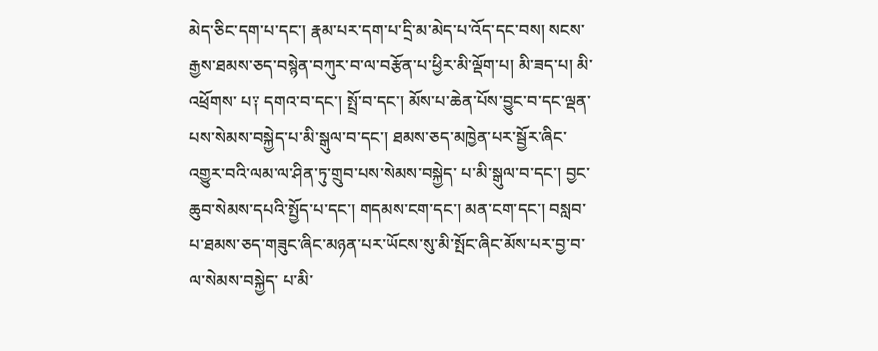མེད་ཅིང་དག་པ་དང་། རྣམ་པར་དག་པ་དྲི་མ་མེད་པ་འོད་དང་བས། སངས་རྒྱས་ཐམས་ཅད་བསྙེན་བཀུར་བ་ལ་བརྩོན་པ་ཕྱིར་མི་ལྡོག་པ། མི་ཟད་པ། མི་འཕྲོགས་ པ༑ དགའ་བ་དང་། སྤྲོ་བ་དང་། མོས་པ་ཆེན་པོས་བྱུང་བ་དང་ལྡན་པས་སེམས་བསྐྱེད་པ་མི་སྒུལ་བ་དང་། ཐམས་ཅད་མཁྱེན་པར་སྦྱོར་ཞིང་འགྱུར་བའི་ལམ་ལ་ཤིན་ཏུ་གྲུབ་པས་སེམས་བསྐྱེད་ པ་མི་སྒུལ་བ་དང་། བྱང་ཆུབ་སེམས་དཔའི་སྤྱོད་པ་དང་། གདམས་ངག་དང་། མན་ངག་དང་། བསླབ་པ་ཐམས་ཅད་གཟུང་ཞིང་མཉན་པར་ཡོངས་སུ་མི་སྤོང་ཞིང་མོས་པར་བྱ་བ་ལ་སེམས་བསྐྱེད་ པ་མི་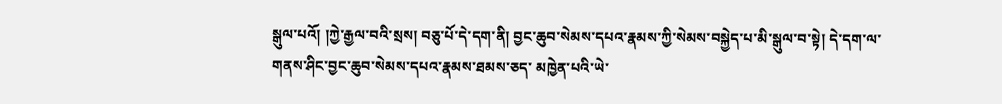སྒུལ་པའོ། །ཀྱེ་རྒྱལ་བའི་སྲས། བཅུ་པོ་དེ་དག་ནི། བྱང་ཆུབ་སེམས་དཔའ་རྣམས་ཀྱི་སེམས་བསྐྱེད་པ་མི་སྒུལ་བ་སྟེ། དེ་དག་ལ་གནས་ཤིང་བྱང་ཆུབ་སེམས་དཔའ་རྣམས་ཐམས་ཅད་ མཁྱེན་པའི་ཡེ་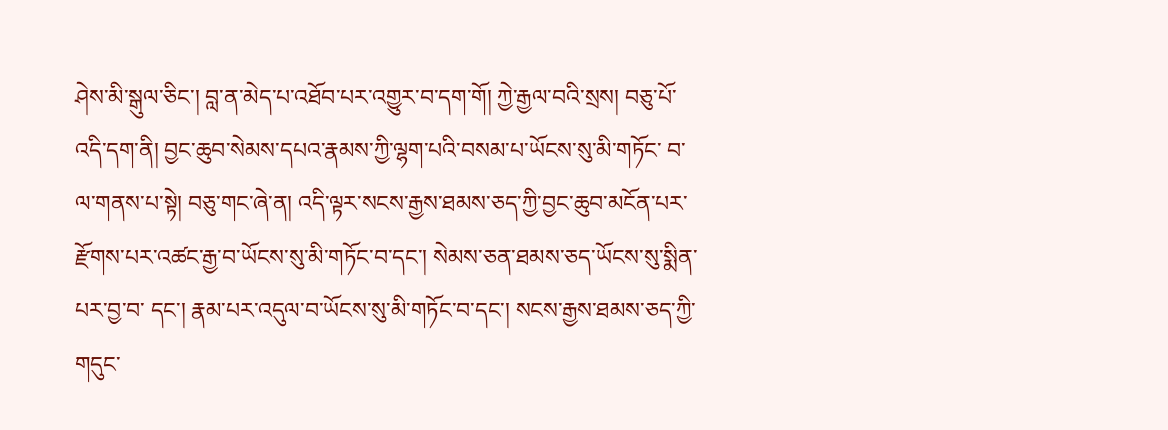ཤེས་མི་སྒུལ་ཅིང་། བླ་ན་མེད་པ་འཐོབ་པར་འགྱུར་བ་དག་གོ། ཀྱེ་རྒྱལ་བའི་སྲས། བཅུ་པོ་འདི་དག་ནི། བྱང་ཆུབ་སེམས་དཔའ་རྣམས་ཀྱི་ལྷག་པའི་བསམ་པ་ཡོངས་སུ་མི་གཏོང་ བ་ལ་གནས་པ་སྟེ། བཅུ་གང་ཞེ་ན། འདི་ལྟར་སངས་རྒྱས་ཐམས་ཅད་ཀྱི་བྱང་ཆུབ་མངོན་པར་རྫོགས་པར་འཚང་རྒྱ་བ་ཡོངས་སུ་མི་གཏོང་བ་དང་། སེམས་ཅན་ཐམས་ཅད་ཡོངས་སུ་སྨིན་པར་བྱ་བ་ དང་། རྣམ་པར་འདུལ་བ་ཡོངས་སུ་མི་གཏོང་བ་དང་། སངས་རྒྱས་ཐམས་ཅད་ཀྱི་གདུང་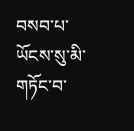བསབ་པ་ཡོངས་སུ་མི་གཏོང་བ་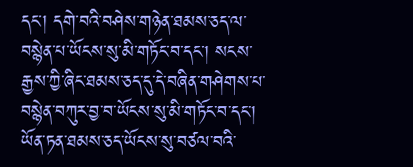དང་། དགེ་བའི་བཤེས་གཉེན་ཐམས་ཅད་ལ་བསྙེན་པ་ཡོངས་སུ་མི་གཏོང་བ་དང་། སངས་རྒྱས་ཀྱི་ཞིང་ཐམས་ཅད་དུ་དེ་བཞིན་གཤེགས་པ་བསྙེན་བཀུར་བྱ་བ་ཡོངས་སུ་མི་གཏོང་བ་དང་། ཡོན་ཏན་ཐམས་ཅད་ཡོངས་སུ་བཙལ་བའི་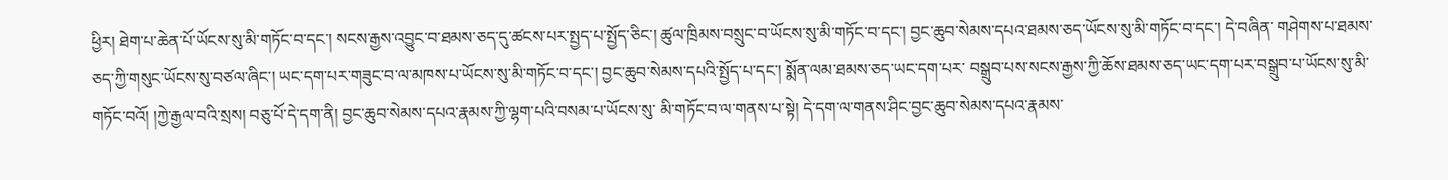ཕྱིར། ཐེག་པ་ཆེན་པོ་ཡོངས་སུ་མི་གཏོང་བ་དང་། སངས་རྒྱས་འབྱུང་བ་ཐམས་ཅད་དུ་ཚངས་པར་སྤྱད་པ་སྤྱོད་ཅིང་། ཚུལ་ཁྲིམས་བསྲུང་བ་ཡོངས་སུ་མི་གཏོང་བ་དང་། བྱང་ཆུབ་སེམས་དཔའ་ཐམས་ཅད་ཡོངས་སུ་མི་གཏོང་བ་དང་། དེ་བཞིན་ གཤེགས་པ་ཐམས་ཅད་ཀྱི་གསུང་ཡོངས་སུ་བཙལ་ཞིང་། ཡང་དག་པར་གཟུང་བ་ལ་མཁས་པ་ཡོངས་སུ་མི་གཏོང་བ་དང་། བྱང་ཆུབ་སེམས་དཔའི་སྤྱོད་པ་དང་། སྨོན་ལམ་ཐམས་ཅད་ཡང་དག་པར་ བསྒྲུབ་པས་སངས་རྒྱས་ཀྱི་ཆོས་ཐམས་ཅད་ཡང་དག་པར་བསྒྲུབ་པ་ཡོངས་སུ་མི་གཏོང་བའོ། །ཀྱེ་རྒྱལ་བའི་སྲས། བཅུ་པོ་དེ་དག་ནི། བྱང་ཆུབ་སེམས་དཔའ་རྣམས་ཀྱི་ལྷག་པའི་བསམ་པ་ཡོངས་སུ་ མི་གཏོང་བ་ལ་གནས་པ་སྟེ། དེ་དག་ལ་གནས་ཤིང་བྱང་ཆུབ་སེམས་དཔའ་རྣམས་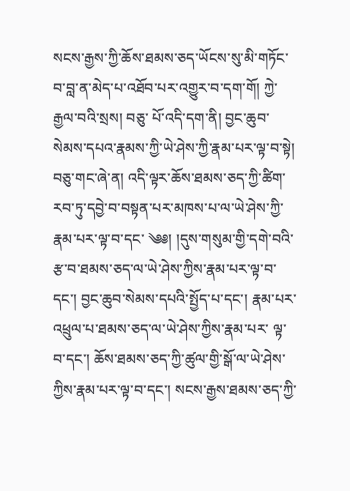སངས་རྒྱས་ཀྱི་ཆོས་ཐམས་ཅད་ཡོངས་སུ་མི་གཏོང་བ་བླ་ན་མེད་པ་འཐོབ་པར་འགྱུར་བ་དག་གོ། ཀྱེ་རྒྱལ་བའི་སྲས། བཅུ་ པོ་འདི་དག་ནི། བྱང་ཆུབ་སེམས་དཔའ་རྣམས་ཀྱི་ཡེ་ཤེས་ཀྱི་རྣམ་པར་ལྟ་བ་སྟེ། བཅུ་གང་ཞེ་ན། འདི་ལྟར་ཆོས་ཐམས་ཅད་ཀྱི་ཚིག་རབ་ཏུ་དབྱེ་བ་བསྟན་པར་མཁས་པ་ལ་ཡེ་ཤེས་ཀྱི་རྣམ་པར་ལྟ་བ་དང་ ༄༅། །དུས་གསུམ་གྱི་དགེ་བའི་རྩ་བ་ཐམས་ཅད་ལ་ཡེ་ཤེས་ཀྱིས་རྣམ་པར་ལྟ་བ་དང་། བྱང་ཆུབ་སེམས་དཔའི་སྤྱོད་པ་དང་། རྣམ་པར་འཕྲུལ་པ་ཐམས་ཅད་ལ་ཡེ་ཤེས་ཀྱིས་རྣམ་པར་ ལྟ་བ་དང་། ཆོས་ཐམས་ཅད་ཀྱི་ཚུལ་གྱི་སྒོ་ལ་ཡེ་ཤེས་ཀྱིས་རྣམ་པར་ལྟ་བ་དང་། སངས་རྒྱས་ཐམས་ཅད་ཀྱི་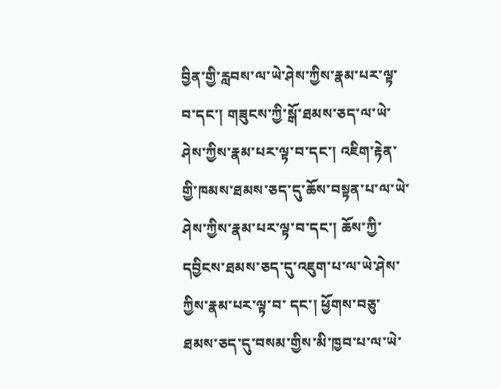བྱིན་གྱི་རླབས་ལ་ཡེ་ཤེས་ཀྱིས་རྣམ་པར་ལྟ་བ་དང་། གཟུངས་ཀྱི་སྒོ་ཐམས་ཅད་ལ་ཡེ་ ཤེས་ཀྱིས་རྣམ་པར་ལྟ་བ་དང་། འཇིག་རྟེན་གྱི་ཁམས་ཐམས་ཅད་དུ་ཆོས་བསྟན་པ་ལ་ཡེ་ཤེས་ཀྱིས་རྣམ་པར་ལྟ་བ་དང་། ཆོས་ཀྱི་དབྱིངས་ཐམས་ཅད་དུ་འཇུག་པ་ལ་ཡེ་ཤེས་ཀྱིས་རྣམ་པར་ལྟ་བ་ དང་། ཕྱོགས་བཅུ་ཐམས་ཅད་དུ་བསམ་གྱིས་མི་ཁྱབ་པ་ལ་ཡེ་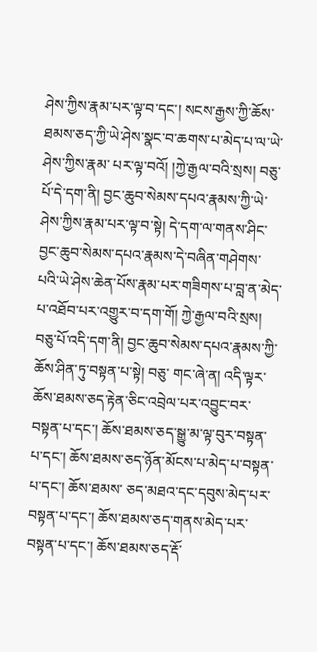ཤེས་ཀྱིས་རྣམ་པར་ལྟ་བ་དང་། སངས་རྒྱས་ཀྱི་ཆོས་ཐམས་ཅད་ཀྱི་ཡེ་ཤེས་སྣང་བ་ཆགས་པ་མེད་པ་ལ་ཡེ་ཤེས་ཀྱིས་རྣམ་ པར་ལྟ་བའོ། །ཀྱེ་རྒྱལ་བའི་སྲས། བཅུ་པོ་དེ་དག་ནི། བྱང་ཆུབ་སེམས་དཔའ་རྣམས་ཀྱི་ཡེ་ཤེས་ཀྱིས་རྣམ་པར་ལྟ་བ་སྟེ། དེ་དག་ལ་གནས་ཤིང་བྱང་ཆུབ་སེམས་དཔའ་རྣམས་དེ་བཞིན་གཤེགས་ པའི་ཡེ་ཤེས་ཆེན་པོས་རྣམ་པར་གཟིགས་པ་བླ་ན་མེད་པ་འཐོབ་པར་འགྱུར་བ་དག་གོ། ཀྱེ་རྒྱལ་བའི་སྲས། བཅུ་པོ་འདི་དག་ནི། བྱང་ཆུབ་སེམས་དཔའ་རྣམས་ཀྱི་ཆོས་ཤིན་ཏུ་བསྟན་པ་སྟེ། བཅུ་ གང་ཞེ་ན། འདི་ལྟར་ཆོས་ཐམས་ཅད་རྟེན་ཅིང་འབྲེལ་པར་འབྱུང་བར་བསྟན་པ་དང་། ཆོས་ཐམས་ཅད་སྒྱུ་མ་ལྟ་བུར་བསྟན་པ་དང་། ཆོས་ཐམས་ཅད་ཉོན་མོངས་པ་མེད་པ་བསྟན་པ་དང་། ཆོས་ཐམས་ ཅད་མཐའ་དང་དབུས་མེད་པར་བསྟན་པ་དང་། ཆོས་ཐམས་ཅད་གནས་མེད་པར་བསྟན་པ་དང་། ཆོས་ཐམས་ཅད་རྡོ་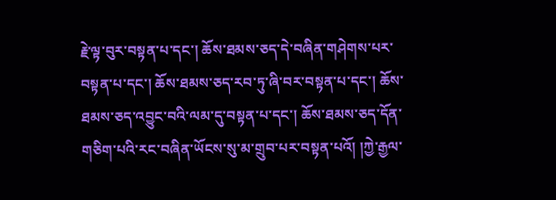རྗེ་ལྟ་བུར་བསྟན་པ་དང་། ཆོས་ཐམས་ཅད་དེ་བཞིན་གཤེགས་པར་བསྟན་པ་དང་། ཆོས་ཐམས་ཅད་རབ་ཏུ་ཞི་བར་བསྟན་པ་དང་། ཆོས་ཐམས་ཅད་འབྱུང་བའི་ལམ་དུ་བསྟན་པ་དང་། ཆོས་ཐམས་ཅད་དོན་གཅིག་པའི་རང་བཞིན་ཡོངས་སུ་མ་གྲུབ་པར་བསྟན་པའོ། །ཀྱེ་རྒྱལ་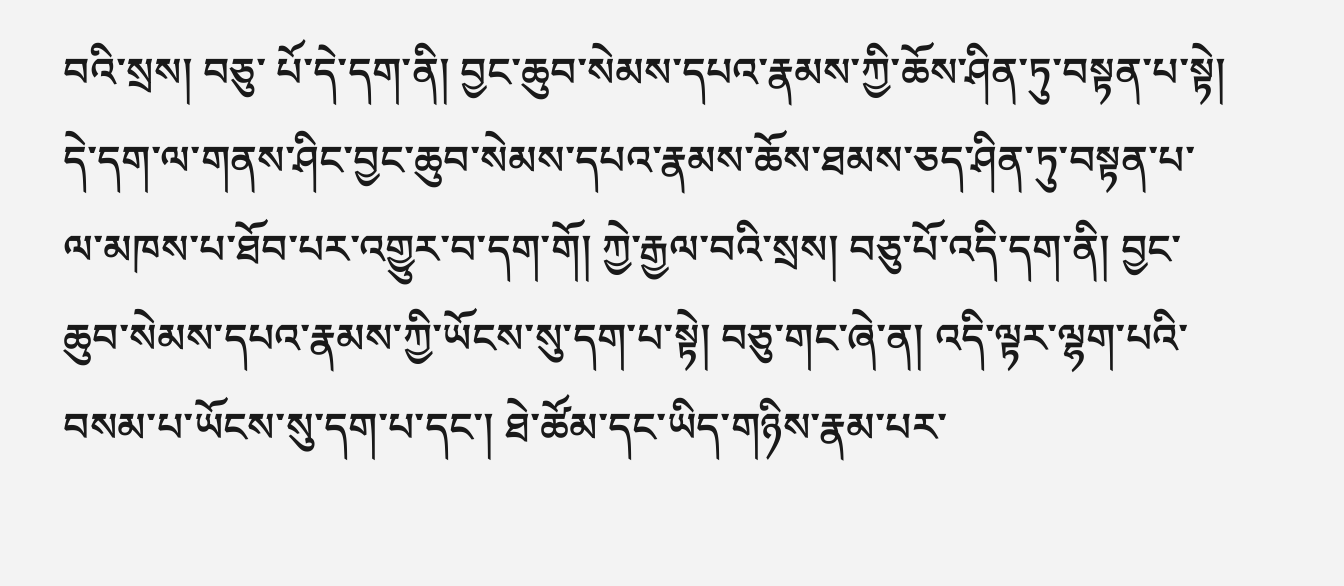བའི་སྲས། བཅུ་ པོ་དེ་དག་ནི། བྱང་ཆུབ་སེམས་དཔའ་རྣམས་ཀྱི་ཆོས་ཤིན་ཏུ་བསྟན་པ་སྟེ། དེ་དག་ལ་གནས་ཤིང་བྱང་ཆུབ་སེམས་དཔའ་རྣམས་ཆོས་ཐམས་ཅད་ཤིན་ཏུ་བསྟན་པ་ལ་མཁས་པ་ཐོབ་པར་འགྱུར་བ་དག་གོ། ཀྱེ་རྒྱལ་བའི་སྲས། བཅུ་པོ་འདི་དག་ནི། བྱང་ཆུབ་སེམས་དཔའ་རྣམས་ཀྱི་ཡོངས་སུ་དག་པ་སྟེ། བཅུ་གང་ཞེ་ན། འདི་ལྟར་ལྷག་པའི་བསམ་པ་ཡོངས་སུ་དག་པ་དང་། ཐེ་ཚོམ་དང་ཡིད་གཉིས་རྣམ་པར་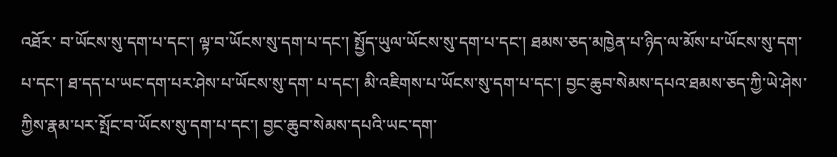འཐོར་ བ་ཡོངས་སུ་དག་པ་དང་། ལྟ་བ་ཡོངས་སུ་དག་པ་དང་། སྤྱོད་ཡུལ་ཡོངས་སུ་དག་པ་དང་། ཐམས་ཅད་མཁྱེན་པ་ཉིད་ལ་མོས་པ་ཡོངས་སུ་དག་པ་དང་། ཐ་དད་པ་ཡང་དག་པར་ཤེས་པ་ཡོངས་སུ་དག་ པ་དང་། མི་འཇིགས་པ་ཡོངས་སུ་དག་པ་དང་། བྱང་ཆུབ་སེམས་དཔའ་ཐམས་ཅད་ཀྱི་ཡེ་ཤེས་ཀྱིས་རྣམ་པར་སྤོང་བ་ཡོངས་སུ་དག་པ་དང་། བྱང་ཆུབ་སེམས་དཔའི་ཡང་དག་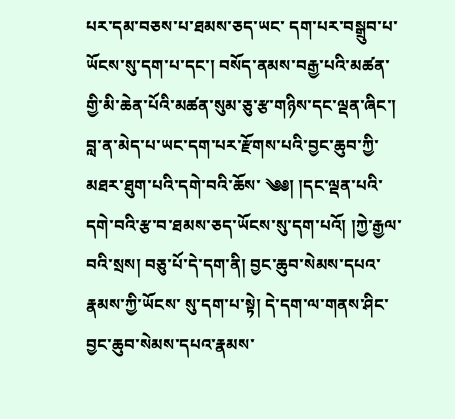པར་དམ་བཅས་པ་ཐམས་ཅད་ཡང་ དག་པར་བསྒྲུབ་པ་ཡོངས་སུ་དག་པ་དང་། བསོད་ནམས་བརྒྱ་པའི་མཚན་གྱི་མི་ཆེན་པོའི་མཚན་སུམ་ཅུ་རྩ་གཉིས་དང་ལྡན་ཞིང་། བླ་ན་མེད་པ་ཡང་དག་པར་རྫོགས་པའི་བྱང་ཆུབ་ཀྱི་མཐར་ཐུག་པའི་དགེ་བའི་ཆོས་ ༄༅། །དང་ལྡན་པའི་དགེ་བའི་རྩ་བ་ཐམས་ཅད་ཡོངས་སུ་དག་པའོ། །ཀྱེ་རྒྱལ་བའི་སྲས། བཅུ་པོ་དེ་དག་ནི། བྱང་ཆུབ་སེམས་དཔའ་རྣམས་ཀྱི་ཡོངས་ སུ་དག་པ་སྟེ། དེ་དག་ལ་གནས་ཤིང་བྱང་ཆུབ་སེམས་དཔའ་རྣམས་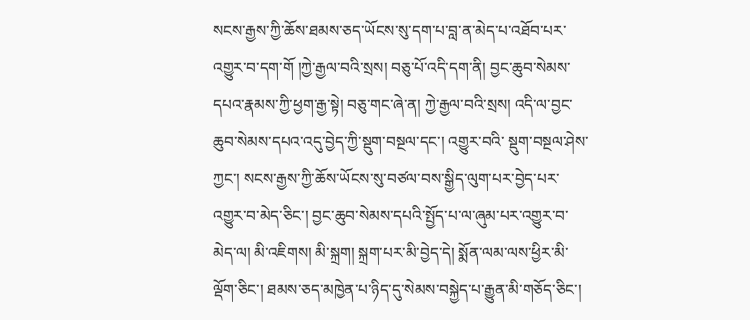སངས་རྒྱས་ཀྱི་ཆོས་ཐམས་ཅད་ཡོངས་སུ་དག་པ་བླ་ན་མེད་པ་འཐོབ་པར་འགྱུར་བ་དག་གོ །ཀྱེ་རྒྱལ་བའི་སྲས། བཅུ་པོ་འདི་དག་ནི། བྱང་ཆུབ་སེམས་དཔའ་རྣམས་ཀྱི་ཕྱག་རྒྱ་སྟེ། བཅུ་གང་ཞེ་ན། ཀྱེ་རྒྱལ་བའི་སྲས། འདི་ལ་བྱང་ཆུབ་སེམས་དཔའ་འདུ་བྱེད་ཀྱི་སྡུག་བསྔལ་དང་། འགྱུར་བའི་ སྡུག་བསྔལ་ཤེས་ཀྱང་། སངས་རྒྱས་ཀྱི་ཆོས་ཡོངས་སུ་བཙལ་བས་སྒྱིད་ལུག་པར་བྱེད་པར་འགྱུར་བ་མེད་ཅིང་། བྱང་ཆུབ་སེམས་དཔའི་སྤྱོད་པ་ལ་ཞུམ་པར་འགྱུར་བ་མེད་ལ། མི་འཇིགས། མི་སྐྲག། སྐྲག་པར་མི་བྱེད་དེ། སྨོན་ལམ་ལས་ཕྱིར་མི་ལྡོག་ཅིང་། ཐམས་ཅད་མཁྱེན་པ་ཉིད་དུ་སེམས་བསྐྱེད་པ་རྒྱུན་མི་གཅོད་ཅིང་།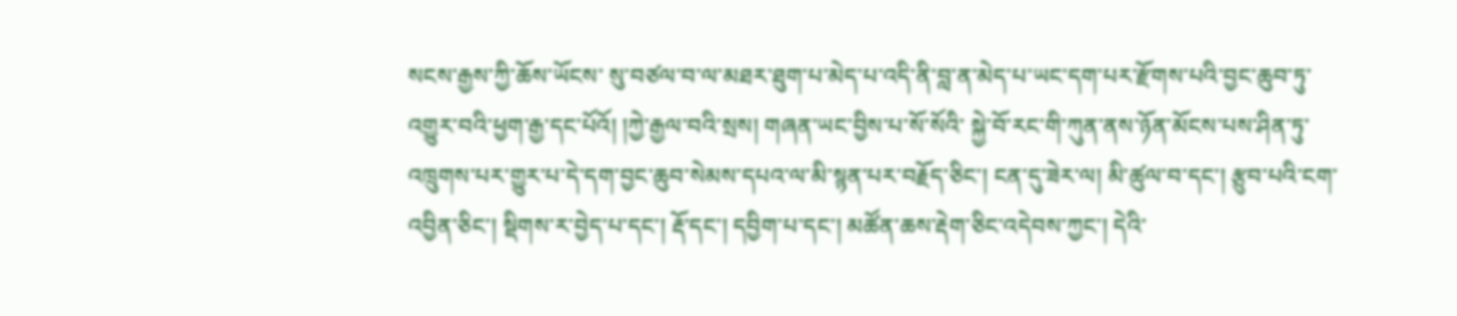སངས་རྒྱས་ཀྱི་ཆོས་ཡོངས་ སུ་བཙལ་བ་ལ་མཐར་ཐུག་པ་མེད་པ་འདི་ནི་བླ་ན་མེད་པ་ཡང་དག་པར་རྫོགས་པའི་བྱང་ཆུབ་ཏུ་འགྱུར་བའི་ཕྱག་རྒྱ་དང་པོའོ། །ཀྱེ་རྒྱལ་བའི་སྲས། གཞན་ཡང་བྱིས་པ་སོ་སོའི་ སྐྱེ་བོ་རང་གི་ཀུན་ནས་ཉོན་མོངས་པས་ཤིན་ཏུ་འཁྲུགས་པར་གྱུར་པ་དེ་དག་བྱང་ཆུབ་སེམས་དཔའ་ལ་མི་སྙན་པར་བརྗོད་ཅིང་། ངན་དུ་ཟེར་ལ། མི་ཚུལ་བ་དང་། རྩུབ་པའི་ངག་ འབྱིན་ཅིང་། སྡིགས་ར་བྱེད་པ་དང་། རྡོ་དང་། དབྱིག་པ་དང་། མཚོན་ཆས་རྡེག་ཅིང་འདེབས་ཀྱང་། དེའི་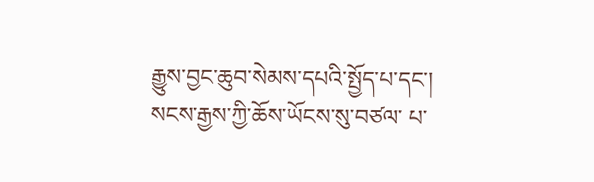རྒྱུས་བྱང་ཆུབ་སེམས་དཔའི་སྤྱོད་པ་དང་། སངས་རྒྱས་ཀྱི་ཆོས་ཡོངས་སུ་བཙལ་ པ་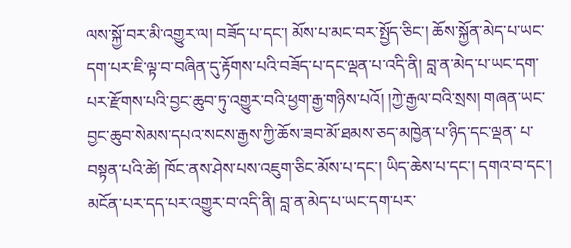ལས་སྐྱོ་བར་མི་འགྱུར་ལ། བཟོད་པ་དང་། མོས་པ་མང་བར་སྤྱོད་ཅིང་། ཆོས་སྐྱོན་མེད་པ་ཡང་དག་པར་ཇི་ལྟ་བ་བཞིན་དུ་རྟོགས་པའི་བཟོད་པ་དང་ལྡན་པ་འདི་ནི། བླ་ན་མེད་པ་ཡང་དག་ པར་རྫོགས་པའི་བྱང་ཆུབ་ཏུ་འགྱུར་བའི་ཕྱག་རྒྱ་གཉིས་པའོ། །ཀྱེ་རྒྱལ་བའི་སྲས། གཞན་ཡང་བྱང་ཆུབ་སེམས་དཔའ་སངས་རྒྱས་ཀྱི་ཆོས་ཟབ་མོ་ཐམས་ཅད་མཁྱེན་པ་ཉིད་དང་ལྡན་ པ་བསྟན་པའི་ཚེ། ཁོང་ནས་ཤེས་པས་འཇུག་ཅིང་མོས་པ་དང་། ཡིད་ཆེས་པ་དང་། དགའ་བ་དང་། མངོན་པར་དད་པར་འགྱུར་བ་འདི་ནི། བླ་ན་མེད་པ་ཡང་དག་པར་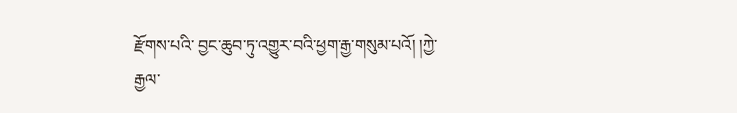རྫོགས་པའི་ བྱང་ཆུབ་ཏུ་འགྱུར་བའི་ཕྱག་རྒྱ་གསུམ་པའོ། །ཀྱེ་རྒྱལ་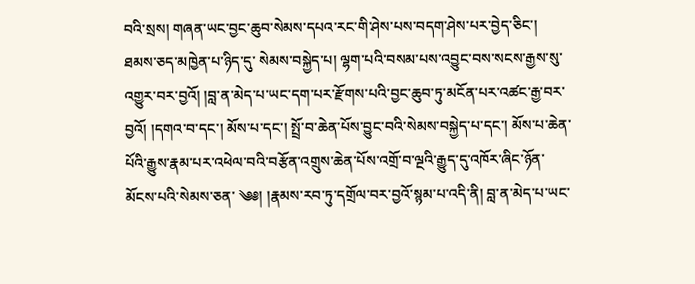བའི་སྲས། གཞན་ཡང་བྱང་ཆུབ་སེམས་དཔའ་རང་གི་ཤེས་པས་བདག་ཤེས་པར་བྱེད་ཅིང་། ཐམས་ཅད་མཁྱེན་པ་ཉིད་དུ་ སེམས་བསྐྱེད་པ། ལྷག་པའི་བསམ་པས་འབྱུང་བས་སངས་རྒྱས་སུ་འགྱུར་བར་བྱའོ། །བླ་ན་མེད་པ་ཡང་དག་པར་རྫོགས་པའི་བྱང་ཆུབ་ཏུ་མངོན་པར་འཚང་རྒྱ་བར་བྱའོ། །དགའ་བ་དང་། མོས་པ་དང་། སྤྲོ་བ་ཆེན་པོས་བྱུང་བའི་སེམས་བསྐྱེད་པ་དང་། མོས་པ་ཆེན་པོའི་རྒྱུས་རྣམ་པར་འཕེལ་བའི་བརྩོན་འགྲུས་ཆེན་པོས་འགྲོ་བ་ལྔའི་རྒྱུད་དུ་འཁོར་ཞིང་ཉོན་མོངས་པའི་སེམས་ཅན་ ༄༅། །རྣམས་རབ་ཏུ་དགྲོལ་བར་བྱའོ་སྙམ་པ་འདི་ནི། བླ་ན་མེད་པ་ཡང་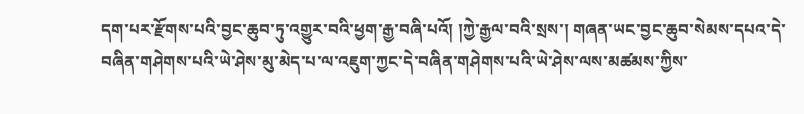དག་པར་རྫོགས་པའི་བྱང་ཆུབ་ཏུ་འགྱུར་བའི་ཕྱག་རྒྱ་བཞི་པའོ། །ཀྱེ་རྒྱལ་བའི་སྲས་། གཞན་ཡང་བྱང་ཆུབ་སེམས་དཔའ་དེ་བཞིན་གཤེགས་པའི་ཡེ་ཤེས་མུ་མེད་པ་ལ་འཇུག་ཀྱང་དེ་བཞིན་གཤེགས་པའི་ཡེ་ཤེས་ལས་མཚམས་ཀྱིས་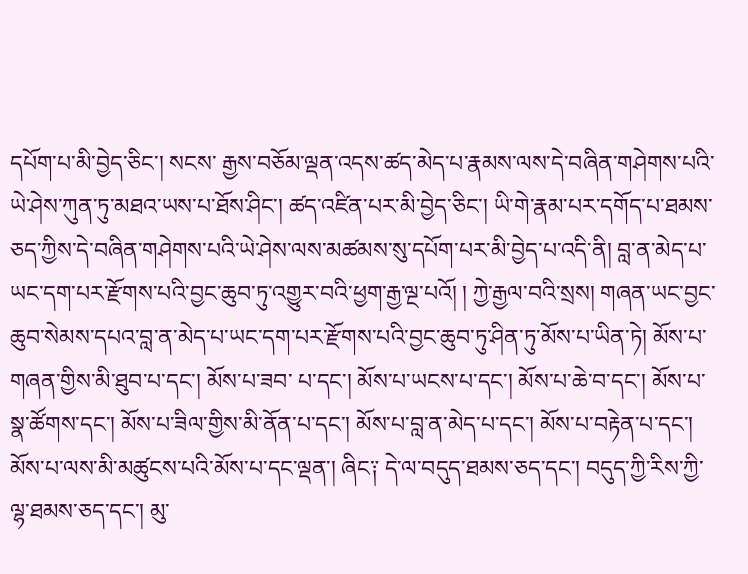དཔོག་པ་མི་བྱེད་ཅིང་། སངས་ རྒྱས་བཅོམ་ལྡན་འདས་ཚད་མེད་པ་རྣམས་ལས་དེ་བཞིན་གཤེགས་པའི་ཡེ་ཤེས་ཀུན་ཏུ་མཐའ་ཡས་པ་ཐོས་ཤིང་། ཚད་འཛིན་པར་མི་བྱེད་ཅིང་། ཡི་གེ་རྣམ་པར་དགོད་པ་ཐམས་ ཅད་ཀྱིས་དེ་བཞིན་གཤེགས་པའི་ཡེ་ཤེས་ལས་མཚམས་སུ་དཔོག་པར་མི་བྱེད་པ་འདི་ནི། བླ་ན་མེད་པ་ཡང་དག་པར་རྫོགས་པའི་བྱང་ཆུབ་ཏུ་འགྱུར་བའི་ཕྱག་རྒྱ་ལྔ་པའོ། ། ཀྱེ་རྒྱལ་བའི་སྲས། གཞན་ཡང་བྱང་ཆུབ་སེམས་དཔའ་བླ་ན་མེད་པ་ཡང་དག་པར་རྫོགས་པའི་བྱང་ཆུབ་ཏུ་ཤིན་ཏུ་མོས་པ་ཡིན་ཏེ། མོས་པ་གཞན་གྱིས་མི་ཐུབ་པ་དང་། མོས་པ་ཟབ་ པ་དང་། མོས་པ་ཡངས་པ་དང་། མོས་པ་ཆེ་བ་དང་། མོས་པ་སྣ་ཚོགས་དང་། མོས་པ་ཟིལ་གྱིས་མི་ནོན་པ་དང་། མོས་པ་བླ་ན་མེད་པ་དང་། མོས་པ་བརྟེན་པ་དང་། མོས་པ་ལས་མི་མཚུངས་པའི་མོས་པ་དང་ལྡན་། ཞིང༑ དེ་ལ་བདུད་ཐམས་ཅད་དང་། བདུད་ཀྱི་རིས་ཀྱི་ལྷ་ཐམས་ཅད་དང་། མུ་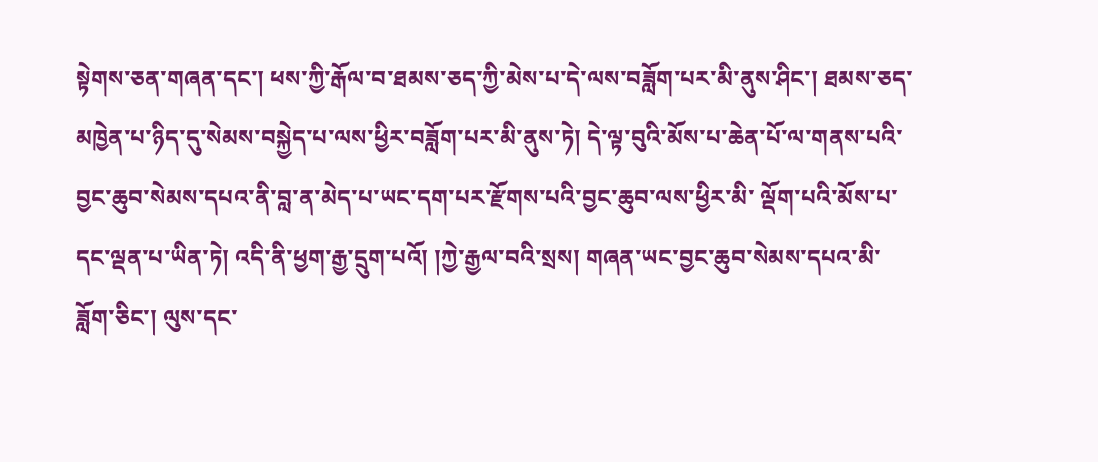སྟེགས་ཅན་གཞན་དང་། ཕས་ཀྱི་རྒོལ་བ་ཐམས་ཅད་ཀྱི་མེས་པ་དེ་ལས་བཟློག་པར་མི་ནུས་ཤིང་། ཐམས་ཅད་ མཁྱེན་པ་ཉིད་དུ་སེམས་བསྐྱེད་པ་ལས་ཕྱིར་བཟློག་པར་མི་ནུས་ཏེ། དེ་ལྟ་བུའི་མོས་པ་ཆེན་པོ་ལ་གནས་པའི་བྱང་ཆུབ་སེམས་དཔའ་ནི་བླ་ན་མེད་པ་ཡང་དག་པར་རྫོགས་པའི་བྱང་ཆུབ་ལས་ཕྱིར་མི་ ལྡོག་པའི་མོས་པ་དང་ལྡན་པ་ཡིན་ཏེ། འདི་ནི་ཕྱག་རྒྱ་དྲུག་པའོ། །ཀྱེ་རྒྱལ་བའི་སྲས། གཞན་ཡང་བྱང་ཆུབ་སེམས་དཔའ་མི་ཟློག་ཅིང་། ལུས་དང་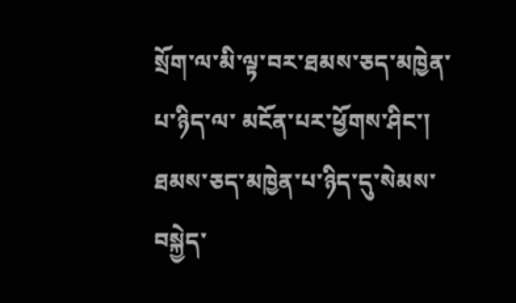སྲོག་ལ་མི་ལྟ་བར་ཐམས་ཅད་མཁྱེན་པ་ཉིད་ལ་ མངོན་པར་ཕྱོགས་ཤིང་། ཐམས་ཅད་མཁྱེན་པ་ཉིད་དུ་སེམས་བསྐྱེད་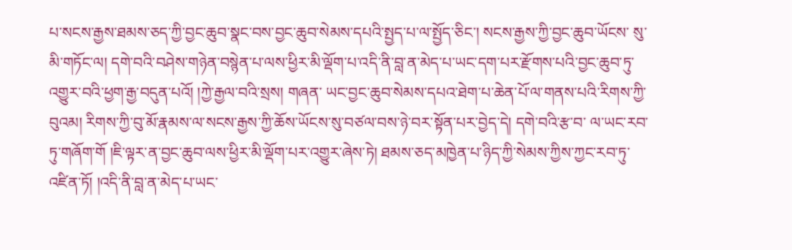པ་སངས་རྒྱས་ཐམས་ཅད་ཀྱི་བྱང་ཆུབ་སྣང་བས་བྱང་ཆུབ་སེམས་དཔའི་སྤྱད་པ་ལ་སྤྱོད་ཅིང་། སངས་རྒྱས་ཀྱི་བྱང་ཆུབ་ཡོངས་ སུ་མི་གཏོང་ལ། དགེ་བའི་བཤེས་གཉེན་བསྙེན་པ་ལས་ཕྱིར་མི་ལྡོག་པ་འདི་ནི་བླ་ན་མེད་པ་ཡང་དག་པར་རྫོགས་པའི་བྱང་ཆུབ་ཏུ་འགྱུར་བའི་ཕྱག་རྒྱ་བདུན་པའོ། །ཀྱེ་རྒྱལ་བའི་སྲས། གཞན་ ཡང་བྱང་ཆུབ་སེམས་དཔའ་ཐེག་པ་ཆེན་པོ་ལ་གནས་པའི་རིགས་ཀྱི་བུའམ། རིགས་ཀྱི་བུ་མོ་རྣམས་ལ་སངས་རྒྱས་ཀྱི་ཆོས་ཡོངས་སུ་བཙལ་བས་ཉེ་བར་སྟོན་པར་བྱེད་དེ། དགེ་བའི་རྩ་བ་ ལ་ཡང་རབ་ཏུ་གཞོག་གོ །ཇི་ལྟར་ན་བྱང་ཆུབ་ལས་ཕྱིར་མི་ལྡོག་པར་འགྱུར་ཞེས་ཏེ། ཐམས་ཅད་མཁྱེན་པ་ཉིད་ཀྱི་སེམས་ཀྱིས་ཀྱང་རབ་ཏུ་འཛིན་ཏོ། །འདི་ནི་བླ་ན་མེད་པ་ཡང་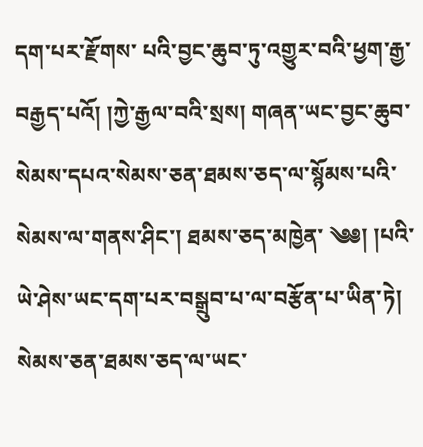དག་པར་རྫོགས་ པའི་བྱང་ཆུབ་ཏུ་འགྱུར་བའི་ཕྱག་རྒྱ་བརྒྱད་པའོ། །ཀྱེ་རྒྱལ་བའི་སྲས། གཞན་ཡང་བྱང་ཆུབ་སེམས་དཔའ་སེམས་ཅན་ཐམས་ཅད་ལ་སྙོམས་པའི་སེམས་ལ་གནས་ཤིང་། ཐམས་ཅད་མཁྱེན་ ༄༅། །པའི་ཡེ་ཤེས་ཡང་དག་པར་བསྒྲུབ་པ་ལ་བརྩོན་པ་ཡིན་ཏེ། སེམས་ཅན་ཐམས་ཅད་ལ་ཡང་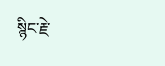སྙིང་རྗེ་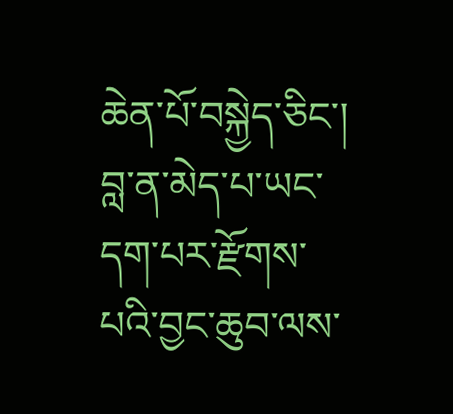ཆེན་པོ་བསྐྱེད་ཅིང་། བླ་ན་མེད་པ་ཡང་དག་པར་རྫོགས་ པའི་བྱང་ཆུབ་ལས་